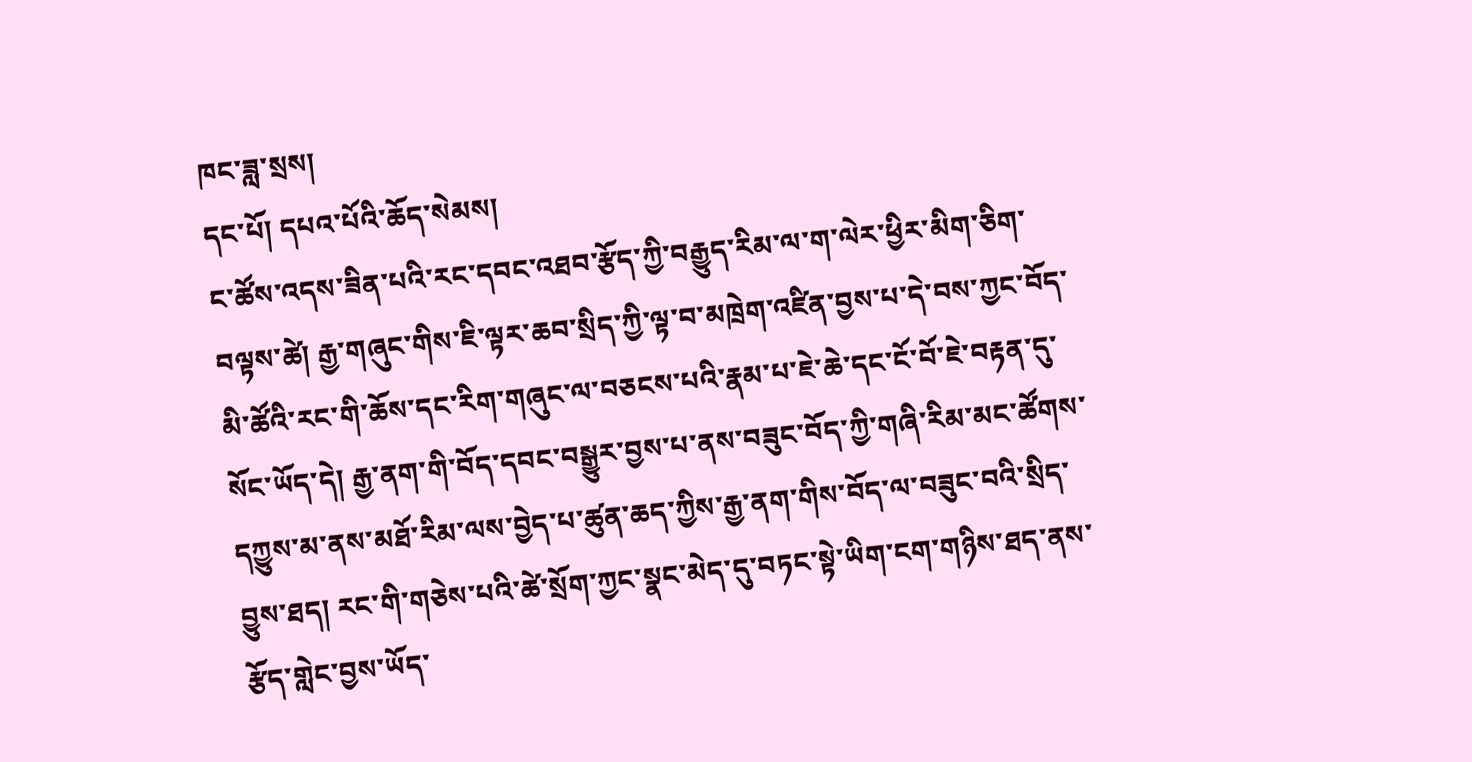ཁང་ཟླ་སྲས།
དང་པོ། དཔའ་པོའི་ཆོད་སེམས།
ང་ཚོས་འདས་ཟིན་པའི་རང་དབང་འཐབ་རྩོད་ཀྱི་བརྒྱུད་རིམ་ལ་ག་ལེར་ཕྱིར་མིག་ཅིག་བལྟས་ཚེ། རྒྱ་གཞུང་གིས་ཇི་ལྟར་ཆབ་སྲིད་ཀྱི་ལྟ་བ་མཁྲེག་འཛིན་བྱས་པ་དེ་བས་ཀྱང་བོད་མི་ཚོའི་རང་གི་ཆོས་དང་རིག་གཞུང་ལ་བཅངས་པའི་རྣམ་པ་ཇེ་ཆེ་དང་ངོ་བོ་ཇེ་བརྟན་དུ་སོང་ཡོད་དེ། རྒྱ་ནག་གི་བོད་དབང་བསྒྱུར་བྱས་པ་ནས་བཟུང་བོད་ཀྱི་གཞི་རིམ་མང་ཚོགས་དཀྱུས་མ་ནས་མཐོ་རིམ་ལས་བྱེད་པ་ཚུན་ཆད་ཀྱིས་རྒྱ་ནག་གིས་བོད་ལ་བཟུང་བའི་སྲིད་བྱུས་ཐད། རང་གི་གཅེས་པའི་ཚེ་སྲོག་ཀྱང་སྣང་མེད་དུ་བཏང་སྟེ་ཡིག་ངག་གཉིས་ཐད་ནས་རྩོད་གླེང་བྱས་ཡོད་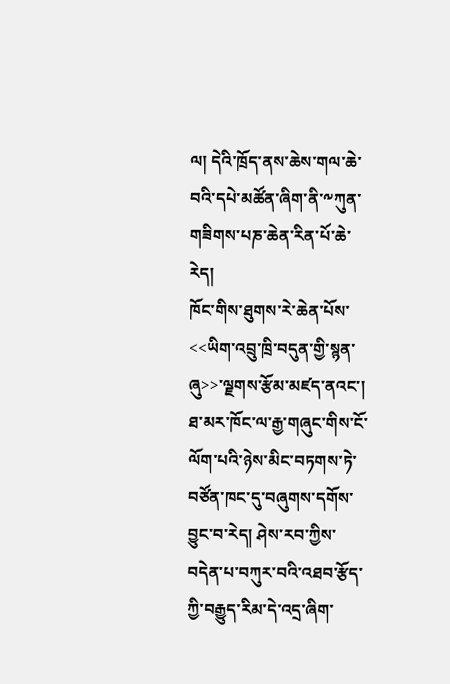ལ། དེའི་ཁྲོད་ནས་ཆེས་གལ་ཆེ་བའི་དཔེ་མཚོན་ཞིག་ནི་༸ཀུན་གཟིགས་པཎ་ཆེན་རིན་པོ་ཆེ་རེད།
ཁོང་གིས་ཐུགས་རེ་ཆེན་པོས་<<ཡིག་འབྲུ་ཁྲི་བདུན་གྱི་སྙན་ཞུ>>་ལྗགས་རྩོམ་མཛད་ནའང་། ཐ་མར་ཁོང་ལ་རྒྱ་གཞུང་གིས་ངོ་ལོག་པའི་ཉེས་མིང་བཏགས་ཏེ་བཙོན་ཁང་དུ་བཞུགས་དགོས་བྱུང་བ་རེད། ཤེས་རབ་ཀྱིས་བདེན་པ་བཀུར་བའི་འཐབ་རྩོད་ཀྱི་བརྒྱུད་རིམ་དེ་འདྲ་ཞིག་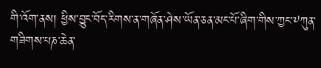གི་འོག་ནས། ཕྱིས་བྱུང་བོད་རིགས་ན་གཞོན་ཤེས་ཡོན་ཅན་མང་པོ་ཞིག་གིས་ཀྱང་༸ཀུན་གཟིགས་པཎ་ཆེན་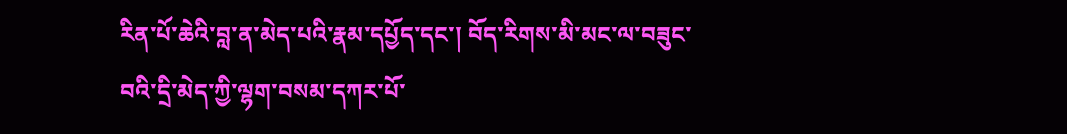རིན་པོ་ཆེའི་བླ་ན་མེད་པའི་རྣམ་དཔྱོད་དང་། བོད་རིགས་མི་མང་ལ་བཟུང་བའི་དྲི་མེད་ཀྱི་ལྷག་བསམ་དཀར་པོ་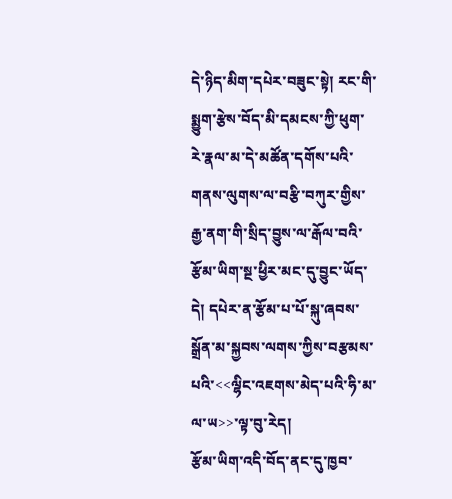དེ་ཉིད་མིག་དཔེར་བཟུང་སྟེ། རང་གི་སྨྱུག་རྩེས་བོད་མི་དམངས་ཀྱི་ཕུག་རེ་རྣལ་མ་དེ་མཚོན་དགོས་པའི་གནས་ལུགས་ལ་བརྩི་བཀུར་གྱིས་རྒྱ་ནག་གི་སྲིད་བྱུས་ལ་རྒོལ་བའི་རྩོམ་ཡིག་སྔ་ཕྱིར་མང་དུ་བྱུང་ཡོད་དེ། དཔེར་ན་རྩོམ་པ་པོ་སྐུ་ཞབས་སྒྲོན་མ་སྐྱབས་ལགས་ཀྱིས་བརྩམས་པའི་<<ལྷིང་འཇགས་མེད་པའི་ཧི་མ་ལ་ཡ>>་ལྟ་བུ་རེད།
རྩོམ་ཡིག་འདི་བོད་ནང་དུ་ཁྱབ་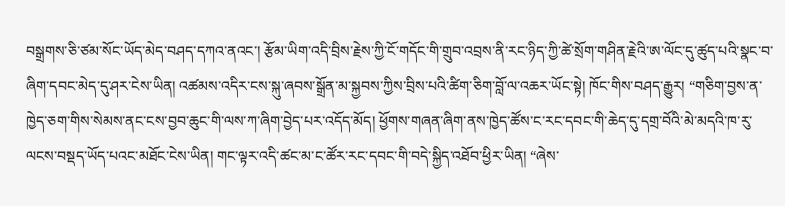བསྒྲགས་ཅི་ཙམ་སོང་ཡོད་མེད་བཤད་དཀའ་ནའང་། རྩོམ་ཡིག་འདི་བྲིས་རྗེས་ཀྱི་ངོ་གདོང་གི་གྲུབ་འབྲས་ནི་རང་ཉིད་ཀྱི་ཚེ་སྲོག་གཤིན་རྗེའི་ཨ་ལོང་དུ་ཚུད་པའི་སྣང་བ་ཞིག་དབང་མེད་དུ་ཤར་ངེས་ཡིན། འཚམས་འདིར་ངས་སྐུ་ཞབས་སྒྲོན་མ་སྐྱབས་ཀྱིས་བྲིས་པའི་ཚིག་ཅིག་བློ་ལ་འཆར་ཡོང་སྟེ། ཁོང་གིས་བཤད་རྒྱུར། “གཅིག་བྱས་ན་ཁྱེད་ཅག་གིས་སེམས་ནང་ངས་བྱབ་ཆུང་གི་ལས་ཀ་ཞིག་བྱེད་པར་འདོད་མོད། ཕྱོགས་གཞན་ཞིག་ནས་ཁྱེད་ཚོས་ང་རང་དབང་གི་ཆེད་དུ་དགྲ་བོའི་མེ་མདའི་ཁ་རུ་ལངས་བསྡད་ཡོད་པའང་མཐོང་ངེས་ཡིན། གང་ལྟར་འདི་ཚང་མ་ང་ཚོར་རང་དབང་གི་བདེ་སྐྱིད་འཐོབ་ཕྱིར་ཡིན། “ཞེས་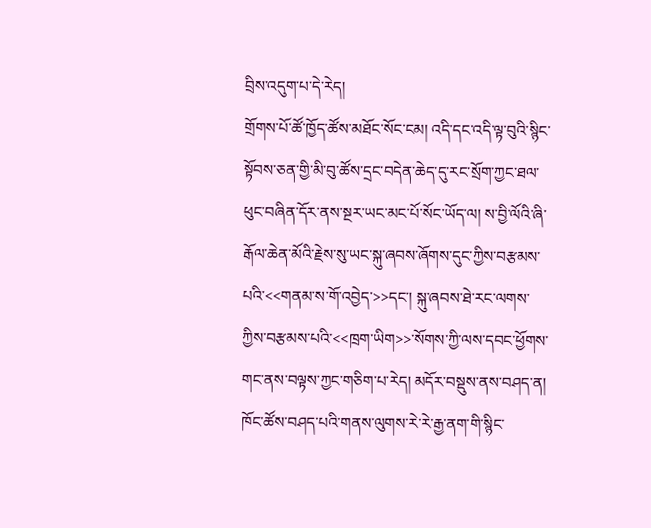བྲིས་འདུག་པ་དེ་རེད།
གྲོགས་པོ་ཚོ་ཁྱོད་ཚོས་མཐོང་སོང་ངམ། འདི་དང་འདི་ལྟ་བུའི་སྙིང་སྟོབས་ཅན་གྱི་མི་བུ་ཚོས་དྲང་བདེན་ཆེད་དུ་རང་སྲོག་ཀྱང་ཐལ་ཕུང་བཞིན་དོར་ནས་སྔར་ཡང་མང་པོ་སོང་ཡོད་ལ། ས་བྱི་ལོའི་ཞི་རྒོལ་ཆེན་མོའི་རྗེས་སུ་ཡང་སྐུ་ཞབས་ཞོགས་དུང་ཀྱིས་བརྩམས་པའི་<<གནམ་ས་གོ་འབྱེད་>>དང་། སྐུ་ཞབས་ཐེ་རང་ལགས་ཀྱིས་བརྩམས་པའི་<<ཁྲག་ཡིག>>་སོགས་ཀྱི་ལས་དབང་ཕྱོགས་གང་ནས་བལྟས་ཀྱང་གཅིག་པ་རེད། མདོར་བསྡུས་ནས་བཤད་ན། ཁོང་ཚོས་བཤད་པའི་གནས་ལུགས་རེ་རེ་རྒྱ་ནག་གི་སྙིང་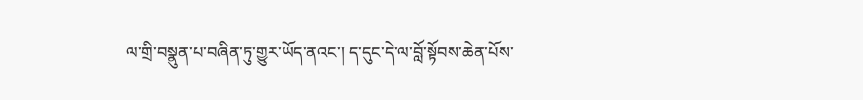ལ་གྲི་བསྣུན་པ་བཞིན་ཏུ་གྱུར་ཡོད་ནའང་། ད་དུང་དེ་ལ་བློ་སྟོབས་ཆེན་པོས་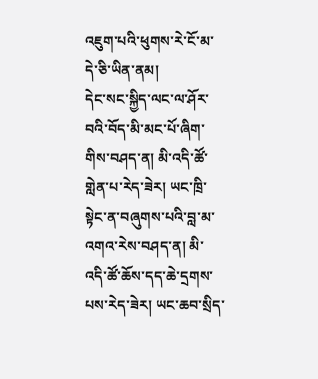འཇུག་པའི་ཕུགས་རེ་ངོ་མ་དེ་ཅི་ཡིན་ནམ།
དེང་སང་སྐྱིད་ལང་ལ་ཤོར་བའི་བོད་མི་མང་པོ་ཞིག་གིས་བཤད་ན། མི་འདི་ཚོ་གླེན་པ་རེད་ཟེར། ཡང་ཁྲི་སྟེང་ན་བཞུགས་པའི་བླ་མ་འགའ་རེས་བཤད་ན། མི་འདི་ཚོ་ཆོས་དད་ཆེ་དྲགས་པས་རེད་ཟེར། ཡང་ཆབ་སྲིད་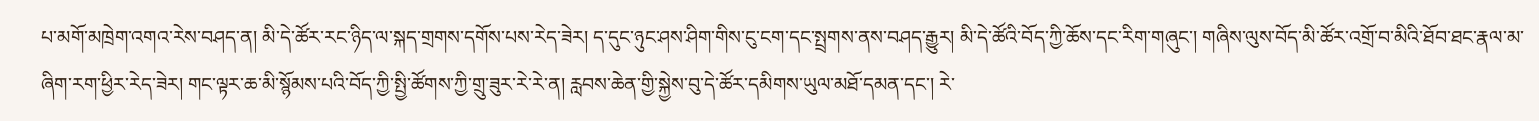པ་མགོ་མཁྲེག་འགའ་རེས་བཤད་ན། མི་དེ་ཚོར་རང་ཉིད་ལ་སྐད་གྲགས་དགོས་པས་རེད་ཟེར། ད་དུང་ཉུང་ཤས་ཤིག་གིས་ངུ་ངག་དང་སྤྲགས་ནས་བཤད་རྒྱུར། མི་དེ་ཚོའི་བོད་ཀྱི་ཆོས་དང་རིག་གཞུང་། གཞིས་ལུས་བོད་མི་ཚོར་འགྲོ་བ་མིའི་ཐོབ་ཐང་རྣལ་མ་ཞིག་རག་ཕྱིར་རེད་ཟེར། གང་ལྟར་ཆ་མི་སྙོམས་པའི་བོད་ཀྱི་སྤྱི་ཚོགས་ཀྱི་གྲུ་ཟུར་རེ་རེ་ན། རླབས་ཆེན་གྱི་སྐྱེས་བུ་དེ་ཚོར་དམིགས་ཡུལ་མཐོ་དམན་དང་། རེ་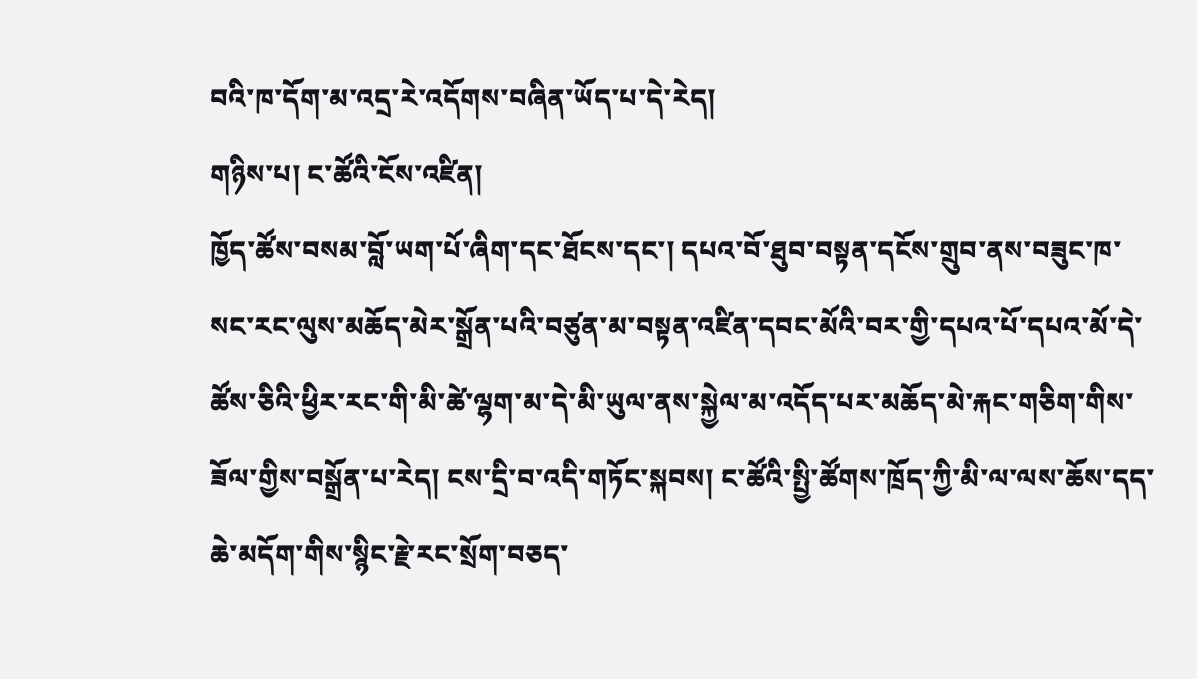བའི་ཁ་དོག་མ་འདྲ་རེ་འདོགས་བཞིན་ཡོད་པ་དེ་རེད།
གཉིས་པ། ང་ཚོའི་ངོས་འཛིན།
ཁྱོད་ཚོས་བསམ་བློ་ཡག་པོ་ཞིག་དང་ཐོངས་དང་། དཔའ་བོ་ཐུབ་བསྟན་དངོས་གྲུབ་ནས་བཟུང་ཁ་སང་རང་ལུས་མཆོད་མེར་སྒྲོན་པའི་བཙུན་མ་བསྟན་འཛིན་དབང་མོའི་བར་གྱི་དཔའ་པོ་དཔའ་མོ་དེ་ཚོས་ཅིའི་ཕྱིར་རང་གི་མི་ཚེ་ལྷག་མ་དེ་མི་ཡུལ་ནས་སྐྱེལ་མ་འདོད་པར་མཆོད་མེ་རྐང་གཅིག་གིས་ཟོལ་གྱིས་བསྒྲོན་པ་རེད། ངས་དྲི་བ་འདི་གཏོང་སྐབས། ང་ཚོའི་སྤྱི་ཚོགས་ཁྲོད་ཀྱི་མི་ལ་ལས་ཆོས་དད་ཆེ་མདོག་གིས་སྙིང་རྗེ་རང་སྲོག་བཅད་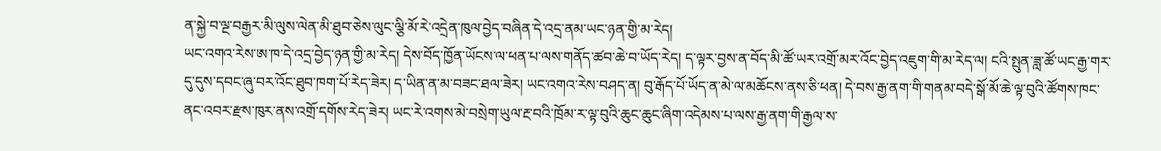ན་སྐྱེ་བ་ལྔ་བརྒྱར་མི་ལུས་ལེན་མི་ཐུབ་ཅེས་ལུང་ལྕི་མོ་རེ་འདྲེན་ཁུལ་བྱེད་བཞིན་དེ་འདྲ་ནམ་ཡང་ཉན་གྱི་མ་རེད།
ཡང་འགའ་རེས་ཨ་ཁ་དེ་འདྲ་བྱེད་ཉན་གྱི་མ་རེད། དེས་བོད་ཁྱོན་ཡོངས་ལ་ཕན་པ་ལས་གནོད་ཚབ་ཆེ་བ་ཡོད་རེད། ད་ལྟར་བྱས་ན་བོད་མི་ཚོ་ཡར་འགྲོ་མར་འོང་བྱེད་འཇུག་གི་མ་རེད་ལ། ངའི་སྤུན་ཟླ་ཚོ་ཡང་རྒྱ་གར་དུ་དུས་དབང་ཞུ་བར་འོང་ཐུབ་ཁག་པོ་རེད་ཟེར། ད་ཡིན་ན་མ་བཟང་ཐལ་ཟེར། ཡང་འགའ་རེས་བཤད་ན། བུ་རྒོད་པོ་ཡོད་ན་མེ་ལ་མཆོངས་ནས་ཅི་ཕན། དེ་བས་རྒྱ་ནག་གི་གནམ་བདེ་སྒོ་མོ་ཆེ་ལྟ་བུའི་ཚོགས་ཁང་ནང་འབར་རྫས་ཁུར་ནས་འགྲོ་དགོས་རེད་ཟེར། ཡང་རེ་འགས་མེ་བསྲེག་ཡུལ་རྔ་བའི་ཁྲོམ་ར་ལྟ་བུའི་ཆུང་ཆུང་ཞིག་འདེམས་པ་ལས་རྒྱ་ནག་གི་རྒྱལ་ས་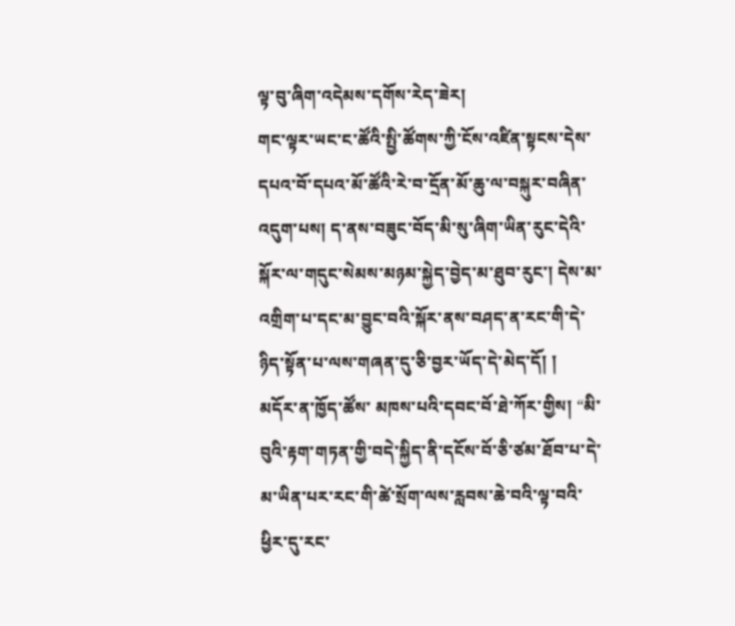ལྟ་བུ་ཞིག་འདེམས་དགོས་རེད་ཟེར།
གང་ལྟར་ཡང་ང་ཚོའི་སྤྱི་ཚོགས་ཀྱི་ངོས་འཛིན་སྟངས་དེས་དཔའ་བོ་དཔའ་མོ་ཚོའི་རེ་བ་དྲོན་མོ་ཆུ་ལ་བསྐུར་བཞིན་འདུག་པས། ད་ནས་བཟུང་བོད་མི་སུ་ཞིག་ཡིན་རུང་དེའི་སྐོར་ལ་གདུང་སེམས་མཉམ་སྐྱེད་བྱེད་མ་ཐུབ་རུང་། དེས་མ་འགྲིག་པ་དང་མ་བྱུང་བའི་སྐོར་ནས་བཤད་ན་རང་གི་དེ་ཉིད་སྟོན་པ་ལས་གཞན་དུ་ཅི་བྱར་ཡོད་དེ་མེད་དོ། །
མདོར་ན་ཁྱོད་ཚོས་ མཁས་པའི་དབང་བོ་ཐེ་ཀོར་གྱིས། “མི་བུའི་རྟག་གཏན་གྱི་བདེ་སྐྱིད་ནི་དངོས་བོ་ཅི་ཙམ་ཐོབ་པ་དེ་མ་ཡིན་པར་རང་གི་ཚེ་སྲོག་ལས་རླབས་ཆེ་བའི་ལྟ་བའི་ཕྱིར་དུ་རང་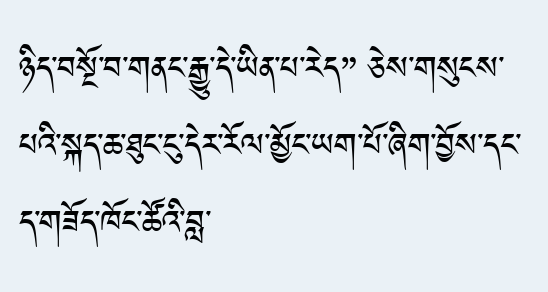ཉིད་བསྔོ་བ་གནང་རྒྱུ་དེ་ཡིན་པ་རེད” ཅེས་གསུངས་པའི་སྐད་ཆ་ཐུང་ངུ་དེར་རོལ་མྱོང་ཡག་པོ་ཞིག་བྱོས་དང་ད་གཟོད་ཁོང་ཚོའི་བླ་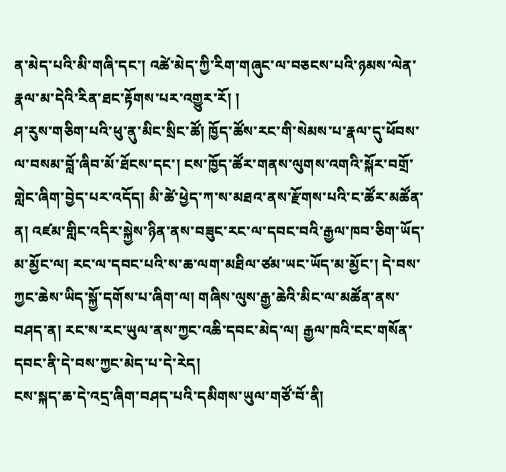ན་མེད་པའི་མི་གཞི་དང་། འཚེ་མེད་ཀྱི་རིག་གཞུང་ལ་བཅངས་པའི་ཉམས་ལེན་རྣལ་མ་དེའི་རིན་ཐང་རྟོགས་པར་འགྱུར་རོ། །
ཤ་རུས་གཅིག་པའི་ཕུ་ནུ་མིང་སྲིང་ཚོ། ཁྱོད་ཚོས་རང་གི་སེམས་པ་རྣལ་དུ་ཕོབས་ལ་བསམ་བློ་ཞིབ་མོ་ཐོངས་དང་། ངས་ཁྱོད་ཚོར་གནས་ལུགས་འགའི་སྐོར་བགྲོ་གླེང་ཞིག་བྱེད་པར་འདོད། མི་ཚེ་ཕྱེད་ཀ་ས་མཐའ་ནས་རྫོགས་པའི་ང་ཚོར་མཚོན་ན། འཛམ་གླིང་འདིར་སྐྱེས་ཉིན་ནས་བཟུང་རང་ལ་དབང་བའི་རྒྱལ་ཁབ་ཅིག་ཡོད་མ་མྱོང་ལ། རང་ལ་དབང་པའི་ས་ཆ་ལག་མཐིལ་ཙམ་ཡང་ཡོད་མ་མྱོང་། དེ་བས་ཀྱང་ཆེས་ཡིད་སྐྱོ་དགོས་པ་ཞིག་ལ། གཞིས་ལུས་རྒྱ་ཆེའི་མིང་ལ་མཚོན་ནས་བཤད་ན། རང་ས་རང་ཡུལ་ནས་ཀྱང་འཆི་དབང་མེད་ལ། རྒྱལ་ཁའི་ངང་གསོན་དབང་ནི་དེ་བས་ཀྱང་མེད་པ་དེ་རེད།
ངས་སྐད་ཆ་དེ་འདྲ་ཞིག་བཤད་པའི་དམིགས་ཡུལ་གཙོ་བོ་ནི།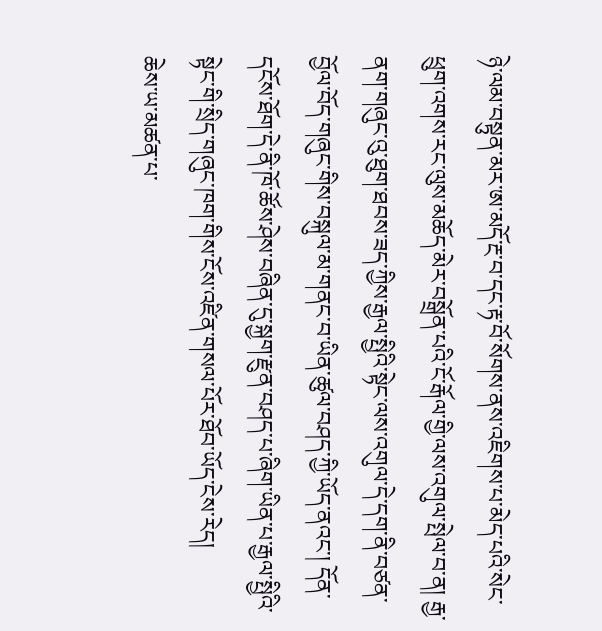ཉེ་ལམ་བསྟུན་མར་ཨ་མདོ་རྔ་བ་དང་རྟ་བོ་སོགས་ནས་འཇིགས་པ་མེད་པའི་སེང་ཕྲུག་འགས་རང་ལུས་མཆོད་མེར་བསྒྲོན་པའི་ངོ་རྒོལ་གྱི་ལས་འགུལ་སྤེལ་བ་ན། རྒྱ་ནག་གཞུང་འུ་ཐུག་ཐབས་ཟད་ཀྱིས་རྒྱལ་སྤྱིའི་སྟེང་ལས་འགུལ་དེ་དག་ནི་བཙན་བྱོལ་བོད་གཞུང་གིས་བསྐུལ་མ་གནང་བ་ཡིན་ཚུལ་བཤད་ཀྱི་ཡོད་ནའང་། དོན་དངོས་ཐོག་དེ་ནི་ཁོ་ཚོས་ཤེས་བཞིན་དུ་སྐྱག་རྫུན་བཤད་པ་ཞིག་ཡིན་པ་རྒྱལ་སྤྱིའི་སྟེང་གི་སྲིད་གཞུང་ཁག་གིས་ངོས་འཛིན་གསལ་པོར་ཐོབ་ཡོད་ངེས་རེད།
ཆེས་ཡ་མཚན་པ་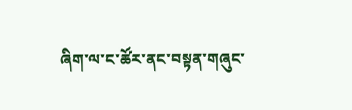ཞིག་ལ་ང་ཚོར་ནང་བསྟན་གཞུང་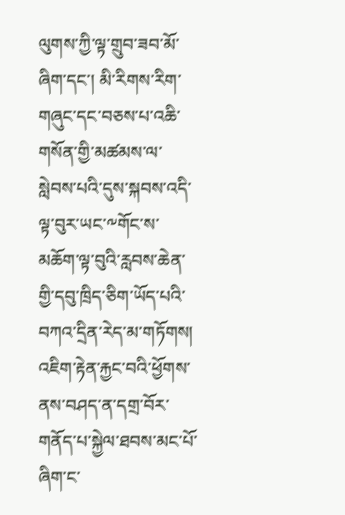ལུགས་ཀྱི་ལྟ་གྲུབ་ཟབ་མོ་ཞིག་དང་། མི་རིགས་རིག་གཞུང་དང་བཅས་པ་འཆི་གསོན་གྱི་མཚམས་ལ་སླེབས་པའི་དུས་སྐབས་འདི་ལྟ་བུར་ཡང་༸གོང་ས་མཆོག་ལྟ་བུའི་རླབས་ཆེན་གྱི་དབུ་ཁྲིད་ཅིག་ཡོད་པའི་བཀའ་དྲིན་རེད་མ་གཏོགས། འཇིག་རྟེན་རྐྱང་བའི་ཕྱོགས་ནས་བཤད་ན་དགྲ་བོར་གནོད་པ་སྐྱེལ་ཐབས་མང་པོ་ཞིག་ང་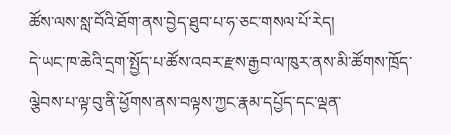ཚོས་ལས་སླ་བོའི་ཐོག་ནས་བྱེད་ཐུབ་པ་ཧ་ཅང་གསལ་པོ་རེད།
དེ་ཡང་ཁ་ཆེའི་དྲག་སྤྱོད་པ་ཚོས་འབར་རྫས་རྒྱབ་ལ་ཁུར་ནས་མི་ཚོགས་ཁྲོད་ལྕེབས་པ་ལྟ་བུ་ནི་ཕྱོགས་ནས་བལྟས་ཀྱང་རྣམ་དཔྱོད་དང་ལྡན་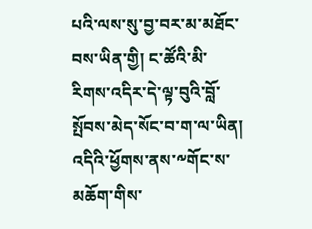པའི་ལས་སུ་བྱ་བར་མ་མཐོང་བས་ཡིན་གྱི། ང་ཚོའི་མི་རིགས་འདིར་དེ་ལྟ་བུའི་བློ་སྤོབས་མེད་སོང་བ་ག་ལ་ཡིན། འདིའི་ཕྱོགས་ནས་༸གོང་ས་མཆོག་གིས་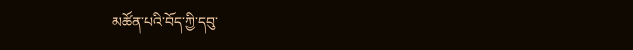མཚོན་པའི་བོད་ཀྱི་དབུ་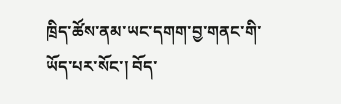ཁྲིད་ཚོས་ནམ་ཡང་དགག་བྱ་གནང་གི་ཡོད་པར་སོང་། བོད་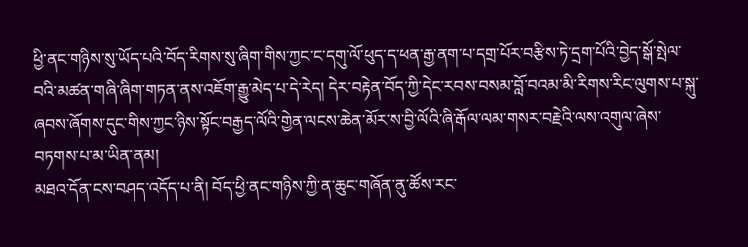ཕྱི་ནང་གཉིས་སུ་ཡོད་པའི་བོད་རིགས་སུ་ཞིག་གིས་ཀྱང་ང་དགུ་ལོ་ཕུད་ད་ཕན་རྒྱ་ནག་པ་དགྲ་པོར་བརྩིས་ཏེ་དྲག་པོའི་བྱེད་སྒོ་སྤེལ་བའི་མཚན་གཞི་ཞིག་གཏན་ནས་འཇོག་རྒྱུ་མེད་པ་དེ་རེད། དེར་བརྟེན་བོད་ཀྱི་དེང་རབས་བསམ་བློ་བའམ་མི་རིགས་རིང་ལུགས་པ་སྐུ་ཞབས་ཞོགས་དུང་གིས་ཀྱང་ཉིས་སྟོང་བརྒྱད་ལོའི་གྱེན་ལངས་ཆེན་མོར་ས་བྱི་ལོའི་ཞི་རྒོལ་ལམ་གསར་བརྗེའི་ལས་འགུལ་ཞེས་བཏགས་པ་མ་ཡིན་ནམ།
མཐའ་དོན་ངས་བཤད་འདོད་པ་ནི། བོད་ཕྱི་ནང་གཉིས་ཀྱི་ན་ཆུང་གཞོན་ནུ་ཚོས་རང་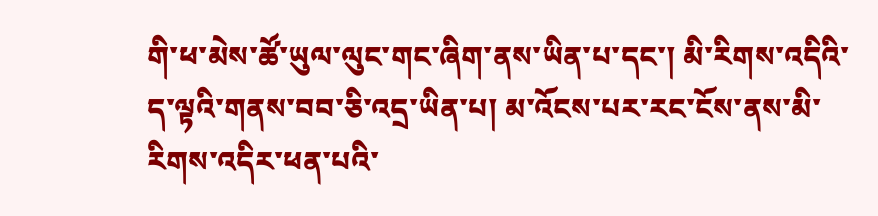གི་ཕ་མེས་ཚོ་ཡུལ་ལུང་གང་ཞིག་ནས་ཡིན་པ་དང་། མི་རིགས་འདིའི་ད་ལྟའི་གནས་བབ་ཅི་འདྲ་ཡིན་པ། མ་འོངས་པར་རང་ངོས་ནས་མི་རིགས་འདིར་ཕན་པའི་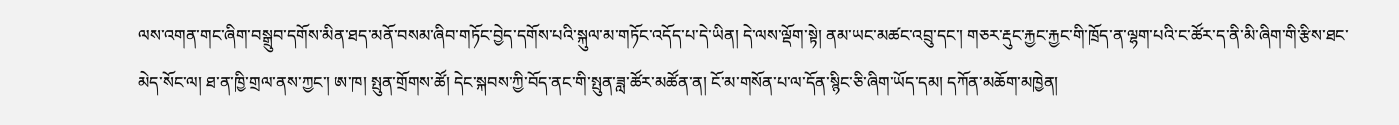ལས་འགན་གང་ཞིག་བསྒྲུབ་དགོས་མིན་ཐད་མནོ་བསམ་ཞིབ་གཏོང་བྱེད་དགོས་པའི་སྐུལ་མ་གཏོང་འདོད་པ་དེ་ཡིན། དེ་ལས་ལྡོག་སྟེ། ནམ་ཡང་མཚང་འབྲུ་དང་། གཅར་རྡུང་རྐྱང་རྐྱང་གི་ཁྲོད་ན་ལྷག་པའི་ང་ཚོར་ད་ནི་མི་ཞིག་གི་རྩིས་ཐང་མེད་སོང་ལ། ཐ་ན་ཁྱི་གྲལ་ནས་ཀྱང་། ཨ་ཁ། སྤུན་གྲོགས་ཚོ། དེང་སྐབས་ཀྱི་བོད་ནང་གི་སྤུན་ཟླ་ཚོར་མཚོན་ན། ངོ་མ་གསོན་པ་ལ་དོན་སྙིང་ཅི་ཞིག་ཡོད་དམ། དཀོན་མཆོག་མཁྱེན།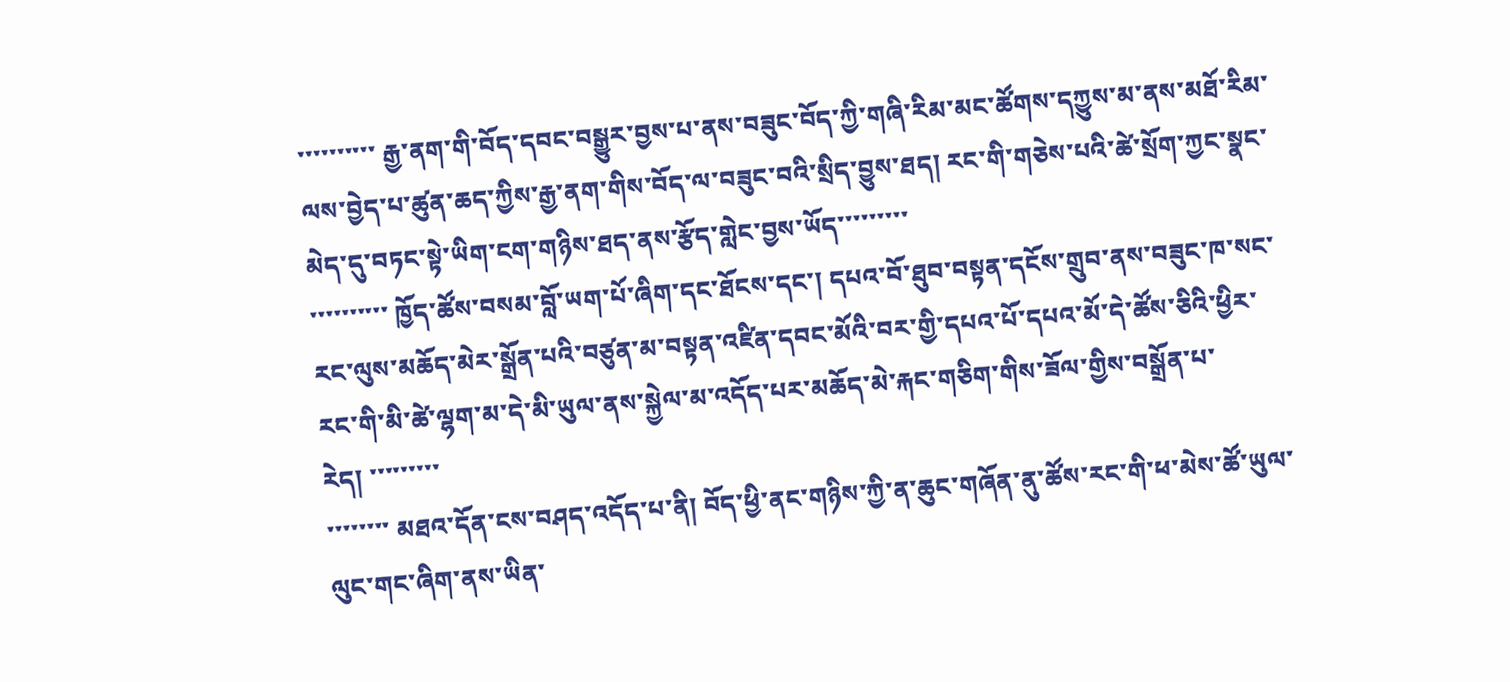་་་་་་་་་་ རྒྱ་ནག་གི་བོད་དབང་བསྒྱུར་བྱས་པ་ནས་བཟུང་བོད་ཀྱི་གཞི་རིམ་མང་ཚོགས་དཀྱུས་མ་ནས་མཐོ་རིམ་ལས་བྱེད་པ་ཚུན་ཆད་ཀྱིས་རྒྱ་ནག་གིས་བོད་ལ་བཟུང་བའི་སྲིད་བྱུས་ཐད། རང་གི་གཅེས་པའི་ཚེ་སྲོག་ཀྱང་སྣང་མེད་དུ་བཏང་སྟེ་ཡིག་ངག་གཉིས་ཐད་ནས་རྩོད་གླེང་བྱས་ཡོད་་་་་་་་་
་་་་་་་་་་ ཁྱོད་ཚོས་བསམ་བློ་ཡག་པོ་ཞིག་དང་ཐོངས་དང་། དཔའ་བོ་ཐུབ་བསྟན་དངོས་གྲུབ་ནས་བཟུང་ཁ་སང་རང་ལུས་མཆོད་མེར་སྒྲོན་པའི་བཙུན་མ་བསྟན་འཛིན་དབང་མོའི་བར་གྱི་དཔའ་པོ་དཔའ་མོ་དེ་ཚོས་ཅིའི་ཕྱིར་རང་གི་མི་ཚེ་ལྷག་མ་དེ་མི་ཡུལ་ནས་སྐྱེལ་མ་འདོད་པར་མཆོད་མེ་རྐང་གཅིག་གིས་ཟོལ་གྱིས་བསྒྲོན་པ་རེད། ་་་་་་་་་
་་་་་་་་ མཐའ་དོན་ངས་བཤད་འདོད་པ་ནི། བོད་ཕྱི་ནང་གཉིས་ཀྱི་ན་ཆུང་གཞོན་ནུ་ཚོས་རང་གི་ཕ་མེས་ཚོ་ཡུལ་ལུང་གང་ཞིག་ནས་ཡིན་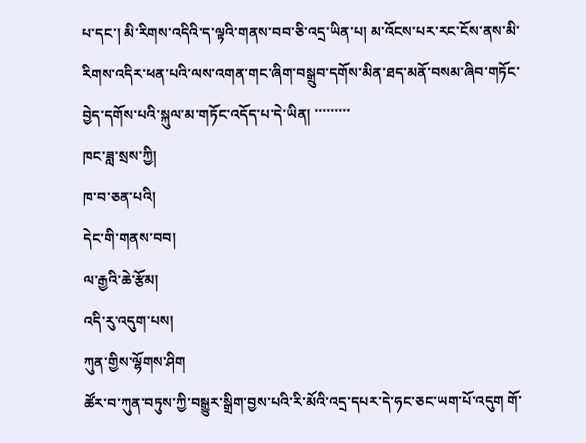པ་དང་། མི་རིགས་འདིའི་ད་ལྟའི་གནས་བབ་ཅི་འདྲ་ཡིན་པ། མ་འོངས་པར་རང་ངོས་ནས་མི་རིགས་འདིར་ཕན་པའི་ལས་འགན་གང་ཞིག་བསྒྲུབ་དགོས་མིན་ཐད་མནོ་བསམ་ཞིབ་གཏོང་བྱེད་དགོས་པའི་སྐུལ་མ་གཏོང་འདོད་པ་དེ་ཡིན། ་་་་་་་་་
ཁང་ཟླ་སྲས་ཀྱི།
ཁ་བ་ཅན་པའི།
དེང་གི་གནས་བབ།
ལ་རྒྱའི་ཆེ་རྩོམ།
འདི་རུ་འདུག་པས།
ཀུན་གྱིས་ལྷོགས་ཤིག
ཚོར་བ་ཀུན་བཏུས་ཀྱི་བསྒྱུར་སྒྲིག་བྱས་པའི་རི་མོའི་འདྲ་དཔར་དེ་ཧང་ཅང་ཡག་པོ་འདུག གོ་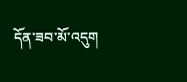དོན་ཟབ་མོ་འདུག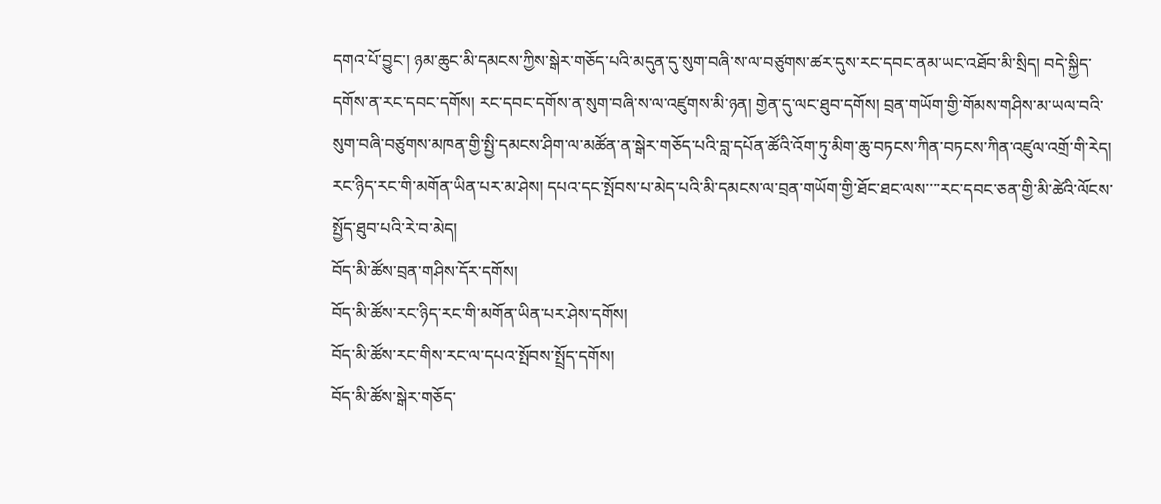དགའ་པོ་བྱུང་། ཉམ་ཆུང་མི་དམངས་ཀྱིས་སྒེར་གཅོད་པའི་མདུན་དུ་སུག་བཞི་ས་ལ་བཙུགས་ཚར་དུས་རང་དབང་ནམ་ཡང་འཐོབ་མི་སྲིད། བདེ་སྐྱིད་དགོས་ན་རང་དབང་དགོས། རང་དབང་དགོས་ན་སུག་བཞི་ས་ལ་འཛུགས་མི་ཉན། གྱེན་དུ་ལང་ཐུབ་དགོས། བྲན་གཡོག་གྱི་གོམས་གཤིས་མ་ཡལ་བའི་སུག་བཞི་བཙུགས་མཁན་གྱི་སྤྱི་དམངས་ཤིག་ལ་མཚོན་ན་སྒེར་གཅོད་པའི་བླ་དཔོན་ཚོའི་འོག་ཏུ་མིག་ཆུ་བཏངས་ཀིན་བཏངས་ཀིན་འཛུལ་འགྲོ་གི་རེད། རང་ཉིད་རང་གི་མགོན་ཡིན་པར་མ་ཤེས། དཔའ་དང་སྤོབས་པ་མེད་པའི་མི་དམངས་ལ་བྲན་གཡོག་གྱི་ཐོང་ཐང་ལས་་་་རང་དབང་ཅན་གྱི་མི་ཚེའི་ལོངས་སྤྱོད་ཐུབ་པའི་རེ་བ་མེད།
བོད་མི་ཚོས་བྲན་གཤིས་དོར་དགོས།
བོད་མི་ཚོས་རང་ཉིད་རང་གི་མགོན་ཡིན་པར་ཤེས་དགོས།
བོད་མི་ཚོས་རང་གིས་རང་ལ་དཔའ་སྤོབས་སྤྲོད་དགོས།
བོད་མི་ཚོས་སྒེར་གཅོད་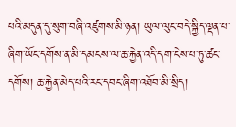པའི་མདུན་དུ་སུག་བཞི་འཛུགས་མི་ཉན། ཡུལ་ལུང་བདེ་སྐྱིད་ལྡན་པ་ཞིག་ཡོང་དགོས་ན་མི་དམངས་ལ་ཆ་རྐྱེན་འདི་དག་ངེས་པ་ཏུ་ཚང་དགོས། ཆ་རྐྱེན་མེད་པའི་རང་དབང་ཞིག་འཐོབ་མི་སྲིད།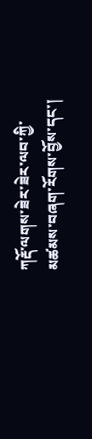ཀརྡོ་ལགས་ཟེར་ཟེར་ལབ་ཀྱི་མཚམས་བཞག་རོགས་བྱོས་དང་།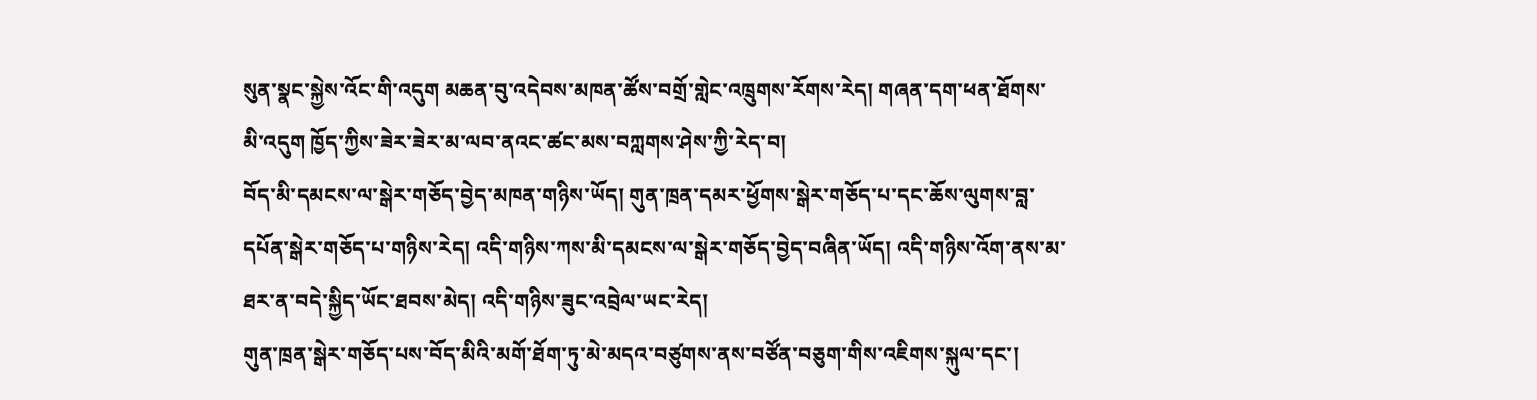སུན་སྣང་སྐྱེས་འོང་གི་འདུག མཆན་བུ་འདེབས་མཁན་ཚོས་བགྲོ་གླེང་འཁྲུགས་རོགས་རེད། གཞན་དག་ཕན་ཐོགས་མི་འདུག ཁྱོད་ཀྱིས་ཟེར་ཟེར་མ་ལབ་ནའང་ཚང་མས་བཀླགས་ཤེས་ཀྱི་རེད་བ།
བོད་མི་དམངས་ལ་སྒེར་གཅོད་བྱེད་མཁན་གཉིས་ཡོད། གུན་ཁྲན་དམར་ཕྱོགས་སྒེར་གཅོད་པ་དང་ཆོས་ལུགས་བླ་དཔོན་སྒེར་གཅོད་པ་གཉིས་རེད། འདི་གཉིས་ཀས་མི་དམངས་ལ་སྒེར་གཅོད་བྱེད་བཞིན་ཡོད། འདི་གཉིས་འོག་ནས་མ་ཐར་ན་བདེ་སྐྱིད་ཡོང་ཐབས་མེད། འདི་གཉིས་ཟུང་འབྲེལ་ཡང་རེད།
གུན་ཁྲན་སྒེར་གཅོད་པས་བོད་མིའི་མགོ་ཐོག་ཏུ་མེ་མདའ་བཙུགས་ནས་བཙོན་བཅུག་གིས་འཇིགས་སྐུལ་དང་།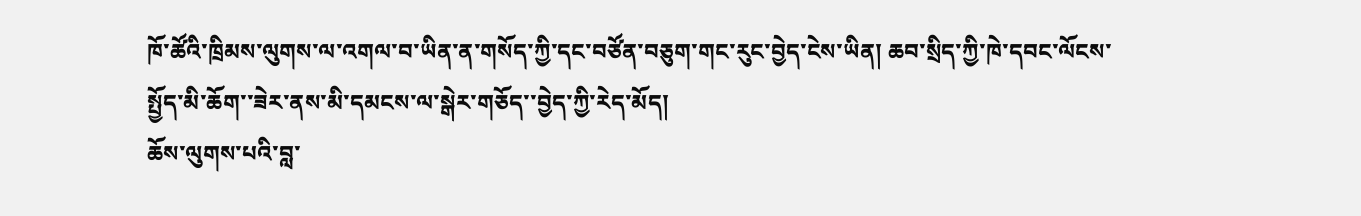ཁོ་ཚོའི་ཁྲིམས་ལུགས་ལ་འགལ་བ་ཡིན་ན་གསོད་ཀྱི་དང་བཙོན་བཅུག་གང་རུང་བྱེད་ངེས་ཡིན། ཆབ་སྲིད་ཀྱི་ཁེ་དབང་ལོངས་སྤྱོད་མི་ཆོག་་ཟེར་ནས་མི་དམངས་ལ་སྒེར་གཅོད་་བྱེད་ཀྱི་རེད་མོད།
ཆོས་ལུགས་པའི་བླ་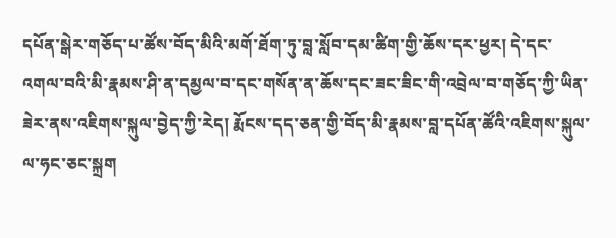དཔོན་སྒེར་གཅོད་པ་ཚོས་བོད་མིའི་མགོ་ཐོག་ཏུ་བླ་སློབ་དམ་ཚིག་གྱི་ཆོས་དར་ཕྱར། དེ་དང་འགལ་བའི་མི་རྣམས་ཤི་ན་དམྱལ་བ་དང་གསོན་ན་ཆོས་དང་ཟང་ཟིང་གི་འབྲེལ་བ་གཅོད་ཀྱི་ཡིན་ཟེར་ནས་འཇིགས་སྐུལ་བྱེད་ཀྱི་རེད། རྨོངས་དད་ཅན་གྱི་བོད་མི་རྣམས་བླ་དཔོན་ཚོའི་འཇིགས་སྐུལ་ལ་ཧང་ཅང་སྐྲག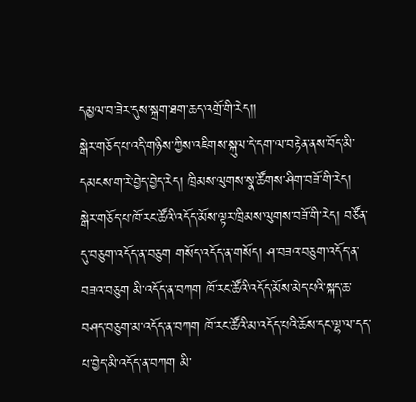དམྱལ་བ་ཟེར་དུས་སྐྲག་ཐག་ཆད་འགྲོ་གི་རེད།།
སྒེར་གཅོད་པ་འདི་གཉིས་ཀྱིས་འཇིགས་སྐུལ་དེ་དག་ལ་བརྟེན་ནས་བོད་མི་དམངས་ག་རེ་བྱེད་བྱེད་རེད། ཁྲིམས་ལུགས་སྣ་ཚོགས་ཤིག་བཟོ་གི་རེད། སྒེར་གཅོད་པ་ཁོ་རང་ཚོའི་འདོད་མོས་ལྟར་ཁྲིམས་ལུགས་བཟོ་གི་རེད། བཙོན་དུ་བཅུག་འདོད་ན་བཅུག གསོད་འདོད་ན་གསོད། ཤ་བཟའ་བཅུག་འདོད་ན་བཟའ་བཅུག མི་འདོད་ན་བཀག ཁོ་རང་ཚོའི་འདོད་མོས་མེད་པའི་སྐད་ཆ་བཤད་བཅུག་མ་འདོད་ན་བཀག ཁོ་རང་ཚོའི་མ་འདོད་པའི་ཆོས་དང་ལྷ་ལ་དད་པ་བྱེད་མི་འདོད་ན་བཀག མི་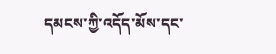དམངས་ཀྱི་འདོད་མོས་དང་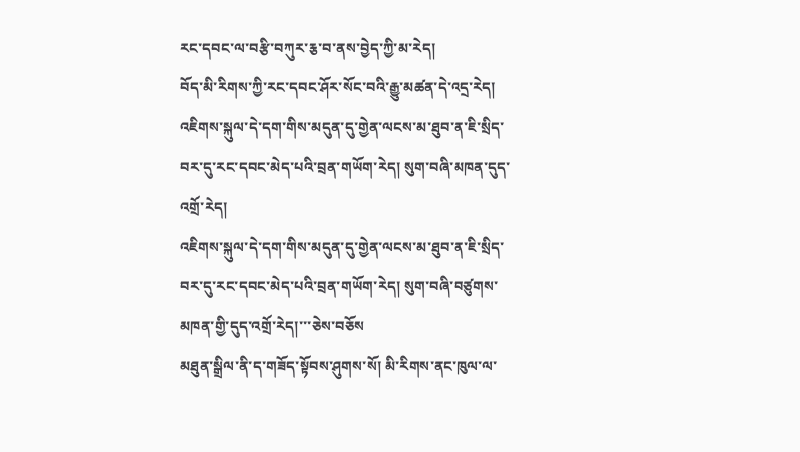རང་དབང་ལ་བརྩི་བཀུར་རྕ་བ་ནས་བྱེད་ཀྱི་མ་རེད།
བོད་མི་རིགས་ཀྱི་རང་དབང་ཤོར་སོང་བའི་རྒྱུ་མཚན་དེ་འདྲ་རེད། འཇིགས་སྐུལ་དེ་དག་གིས་མདུན་དུ་གྱེན་ལངས་མ་ཐུབ་ན་ཇི་སྲིད་བར་དུ་རང་དབང་མེད་པའི་བྲན་གཡོག་རེད། སུག་བཞི་མཁན་དུད་འགྲོ་རེད།
འཇིགས་སྐུལ་དེ་དག་གིས་མདུན་དུ་གྱེན་ལངས་མ་ཐུབ་ན་ཇི་སྲིད་བར་དུ་རང་དབང་མེད་པའི་བྲན་གཡོག་རེད། སུག་བཞི་བཙུགས་མཁན་གྱི་དུད་འགྲོ་རེད།་་་ཅེས་བཅོས
མཐུན་སྒྲིལ་ནི་ད་གཟོད་སྟོབས་ཤུགས་སོ། མི་རིགས་ནང་ཁུལ་ལ་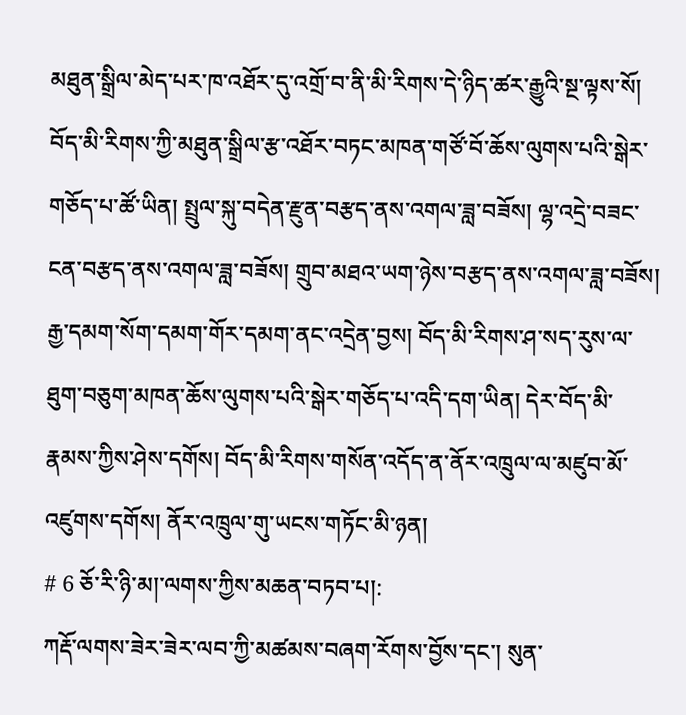མཐུན་སྒྲིལ་མེད་པར་ཁ་འཐོར་དུ་འགྲོ་བ་ནི་མི་རིགས་དེ་ཉིད་ཚར་རྒྱུའི་སྔ་ལྟས་སོ།
བོད་མི་རིགས་ཀྱི་མཐུན་སྒྲིལ་རྩ་འཐོར་བཏང་མཁན་གཙོ་བོ་ཆོས་ལུགས་པའི་སྒེར་གཅོད་པ་ཚོ་ཡིན། སྤྲུལ་སྐུ་བདེན་རྫུན་བརྩད་ནས་འགལ་ཟླ་བཟོས། ལྷ་འདྲེ་བཟང་ངན་བརྩད་ནས་འགལ་ཟླ་བཟོས། གྲུབ་མཐའ་ཡག་ཉེས་བརྩད་ནས་འགལ་ཟླ་བཟོས། རྒྱ་དམག་སོག་དམག་གོར་དམག་ནང་འདྲེན་བྱས། བོད་མི་རིགས་ཤ་སད་རུས་ལ་ཐུག་བཅུག་མཁན་ཆོས་ལུགས་པའི་སྒེར་གཅོད་པ་འདི་དག་ཡིན། དེར་བོད་མི་རྣམས་ཀྱིས་ཤེས་དགོས། བོད་མི་རིགས་གསོན་འདོད་ན་ནོར་འཁྲུལ་ལ་མཛུབ་མོ་འཛུགས་དགོས། ནོར་འཁྲུལ་གུ་ཡངས་གཏོང་མི་ཉན།
# 6 ཅོ་རི་ཉི་མ།་ལགས་ཀྱིས་མཆན་བཏབ་པ།:
ཀརྡོ་ལགས་ཟེར་ཟེར་ལབ་ཀྱི་མཚམས་བཞག་རོགས་བྱོས་དང་། སུན་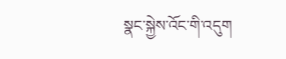སྣང་སྐྱེས་འོང་གི་འདུག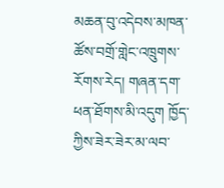མཆན་བུ་འདེབས་མཁན་ཚོས་བགྲོ་གླེང་འཁྲུགས་རོགས་རེད། གཞན་དག་ཕན་ཐོགས་མི་འདུག ཁྱོད་ཀྱིས་ཟེར་ཟེར་མ་ལབ་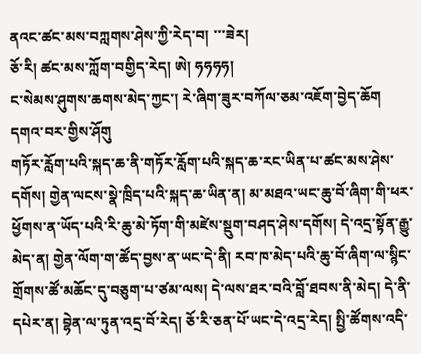ནའང་ཚང་མས་བཀླགས་ཤེས་ཀྱི་རེད་བ། ་་་ཟེར།
ཅོ་རི། ཚང་མས་ཀློག་བགྱིད་རེད། ཨེ། ཧཧཧཧ།
ང་སེམས་ཤུགས་ཆགས་མེད་ཀྱང་། རེ་ཞིག་ཟུར་བཀོལ་ཅམ་འཇོག་བྱེད་ཆོག དགའ་བར་གྱིས་ཤོགུ
གཏོར་རློག་པའི་སྐད་ཆ་ནི་གཏོར་རློག་པའི་སྐད་ཆ་རང་ཡིན་པ་ཚང་མས་ཤེས་དགོས། གྱེན་ལངས་སྣེ་ཁྲིད་པའི་སྐད་ཆ་ཡིན་ན། མ་མཐའ་ཡང་ཆུ་བོ་ཞིག་གི་ཕར་ཕྱོགས་ན་ཡོད་པའི་རི་ཆུ་མེ་ཏོག་གི་མཛེས་སྡུག་བཤད་ཤེས་དགོས། དེ་འདྲ་སྟོན་རྒྱུ་མེད་ན། གྱེན་ལོག་ག་ཚོད་བྱས་ན་ཡང་དེ་ནི། རབ་ཁ་མེད་པའི་ཆུ་བོ་ཞིག་ལ་སྙིང་གྲོགས་ཚོ་མཆོང་དུ་བཅུག་པ་ཙམ་ལས། དེ་ལས་ཐར་བའི་བློ་ཐབས་ནི་མེད། དེ་ནི་དཔེར་ན། བྷེན་ལ་ཏུན་འདྲ་བོ་རེད། ཅོ་རི་ཅན་པོ་ཡང་དེ་འདྲ་རེད། སྤྱི་ཚོགས་འདི་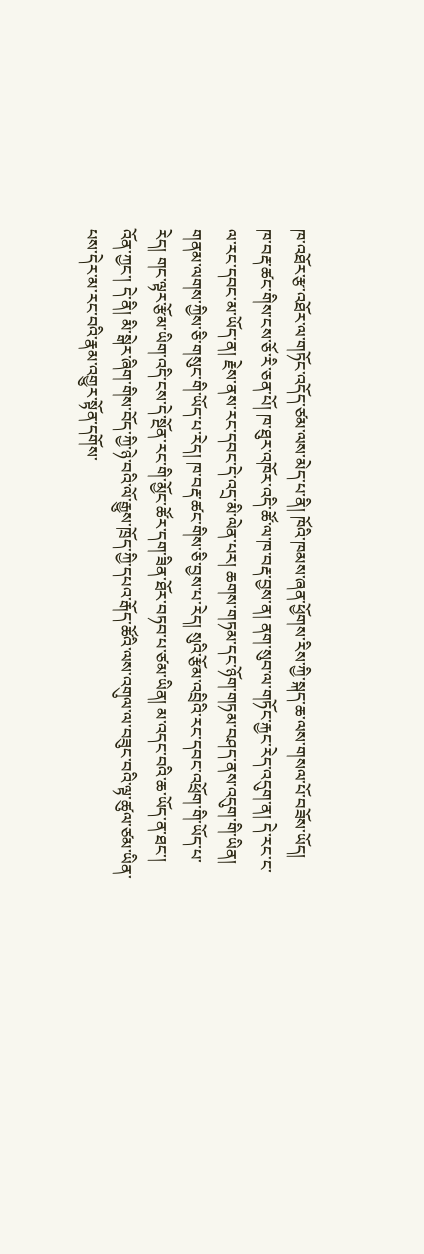ཁ་འཐོར་རྩ་འཐོར་ལ་གཏོང་འདོད་ཙམ་ལས་མེད་པ་ནི། ཁོའི་ཁམས་ཞན་ཕྱོགས་རིས་ཀྱི་སྐད་ཆ་ལས་གསལ་པོ་བཟོས་ཡོད།
ཁ་བརྡ་ཚང་གིས་ངས་ཅོ་རི་ཅན་པོ། ཁ་ཐུར་འཁོར་འདི་ཚོ་ལ་ཁ་བརྡ་བྱས་ན། ནག་སུབ་ལ་གཏོང་རྐྱང་རེད་འདུག་ན། དེ་རང་ང་ལ་རང་དབང་མ་ཡོད་ན། རྗེས་ནས་རང་དབང་དེ་འདྲ་མི་ལེན་པར། ཆགས་གཏམ་དང་ཉོག་གཏམ་བཤད་ནས་འདུག་གི་ཡིན།
གནམ་ལགས་ཀྱིས་ཅི་གསུང་གི་ཡོད་པ་རེད། ཁ་བརྡ་ཚང་གིས་ཅི་བྱས་པ་རེད། སུའི་རྩོམ་འབྲིའི་རང་དབང་འཕྲོག་གི་ཡོད་པ་རེད། གང་ལྟར་རྩོམ་ཡིག་འདི་ངས་དེ་སྔོན་རང་གི་མྱོང་ཚོར་དག་ཟིན་ཐོར་བཏབ་པ་ཙམ་ཡིན། མ་འདང་བའི་ཆ་ཡོད་ན་ཐང་། འོན་ཀྱང་། དེ་ནི། མི་སྒེར་ཞིག་གིས་བོད་ཀྱི་ཉེ་བའི་ལོ་རྒྱུས་ཁྲོད་ཀྱི་དཔའ་རྒོད་ཚོའི་ལས་འགུལ་ལ་བཟུང་བའི་ལྟ་ཚུལ་ཙམ་ཡིན་པས་དེར་མ་རང་བའི་རྣམ་འགྱུར་སྟོན་དགོས་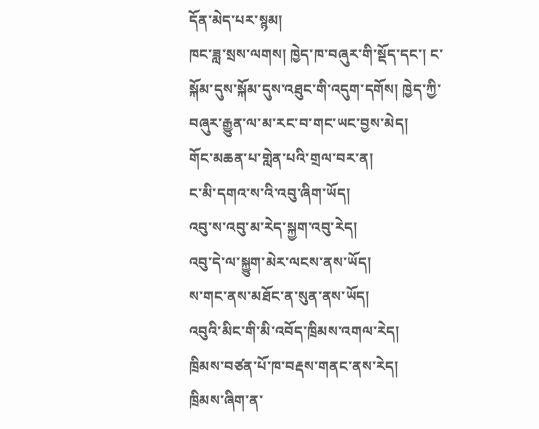དོན་མེད་པར་སྙམ།
ཁང་ཟླ་སྲས་ལགས། ཁྱེད་ཁ་བཞུར་གི་སྡོད་དང་། ང་སྐོམ་དུས་སྐོམ་དུས་འཐུང་གི་འདུག་དགོས། ཁྱེད་ཀྱི་བཞུར་རྒྱུན་ལ་མ་རང་བ་གང་ཡང་བྱས་མེད།
གོང་མཆན་པ་གླེན་པའི་གྲལ་བར་ན།
ང་མི་དགའ་ས་འི་འབུ་ཞིག་ཡོད།
འབུ་ས་འབུ་མ་རེད་སྐྱག་འབུ་རེད།
འབུ་དེ་ལ་སྐྱུག་མེར་ལངས་ནས་ཡོད།
ས་གང་ནས་མཐོང་ན་སུན་ནས་ཡོད།
འབུའི་མིང་གི་མི་འབོད་ཁྲིམས་འགལ་རེད།
ཁྲིམས་བཙན་པོ་ཁ་བརྡས་གནང་ནས་རེད།
ཁྲིམས་ཞིག་ན་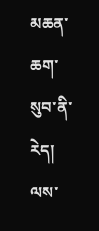མཆན་ཆག་སུབ་ནི་རེད།
ལས་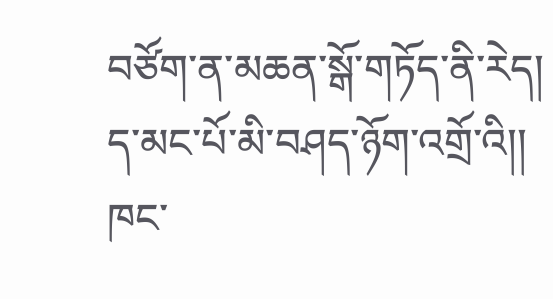བཙོག་ན་མཆན་སྒོ་གཏོད་ནི་རེད།
ད་མང་པོ་མི་བཤད་ཉོག་འགྲོ་འི།།
ཁང་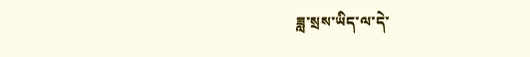ཟླ་སྲས་ཡིད་ལ་དེ་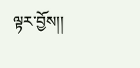ལྟར་བྱོས།།